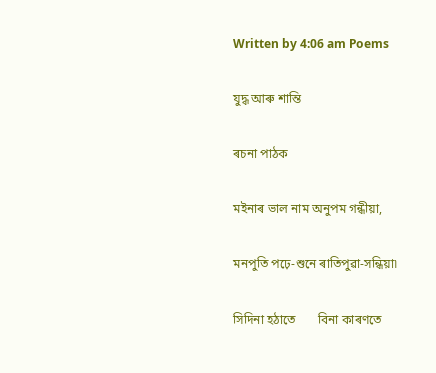Written by 4:06 am Poems

যুদ্ধ আৰু শান্তি

ৰচনা পাঠক

মইনাৰ ভাল নাম অনুপম গন্ধীয়া,

মনপুতি পঢ়ে-শুনে ৰাতিপুৱা-সন্ধিয়া৷

সিদিনা হঠাতে       বিনা কাৰণতে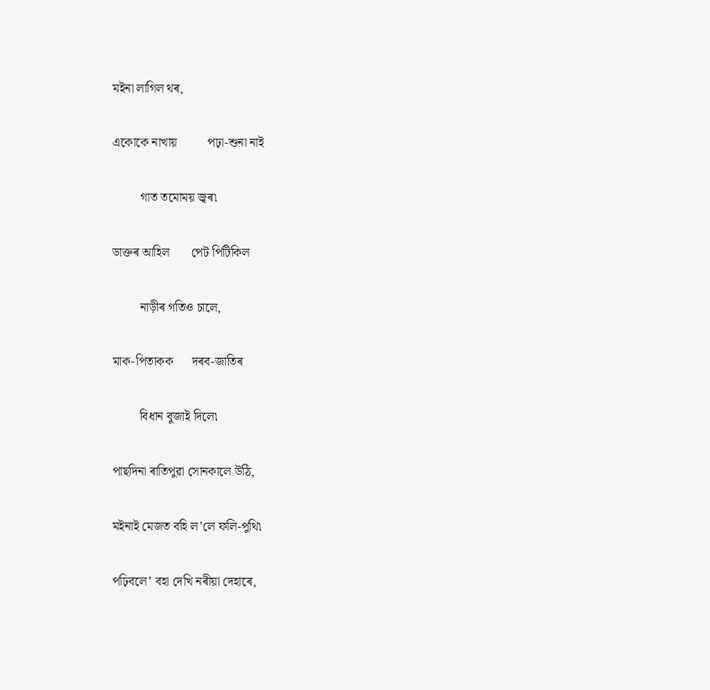মইনা লাগিল থৰ,

একোকে নাখায়          পঢ়া-শুনা নাই

         গাত তমোময় জ্বৰ৷

ডাক্তৰ আহিল       পেট পিটিকিল

         নাড়ীৰ গতিও চালে,

মাক-পিতাকক      দৰব-জাতিৰ

         বিধান বুজাই দিলে৷

পাছদিনা ৰাতিপুৱা সোনকালে উঠি,

মইনাই মেজত বহি ল’লে ফলি-পুথি৷

পঢ়িবলে’ বহা দেখি নৰীয়া দেহাৰে,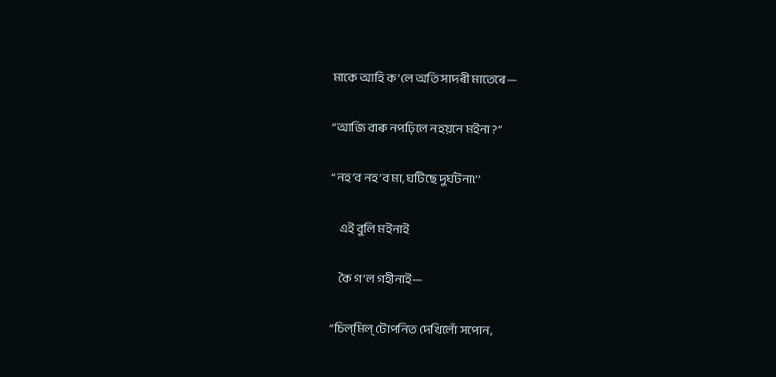মাকে আহি ক’লে অতি সাদৰী মাতেৰে—

‘‘আজি বাৰু নপঢ়িলে নহয়নে মইনা?’’

‘‘নহ’ব নহ’ব মা, ঘটিছে দুৰ্ঘটনা৷’’

    এই বুলি মইনাই

    কৈ গ’ল গহীনাই—

‘‘চিল্‌মিল্‌ টোপনিত দেখিলোঁ সপোন,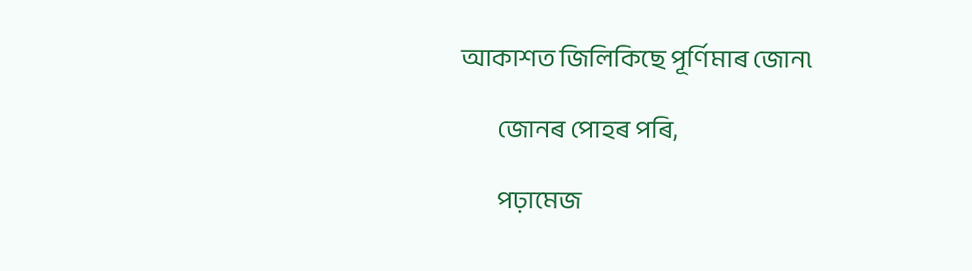আকাশত জিলিকিছে পূৰ্ণিমাৰ জোন৷

        জোনৰ পোহৰ পৰি,

        পঢ়ামেজ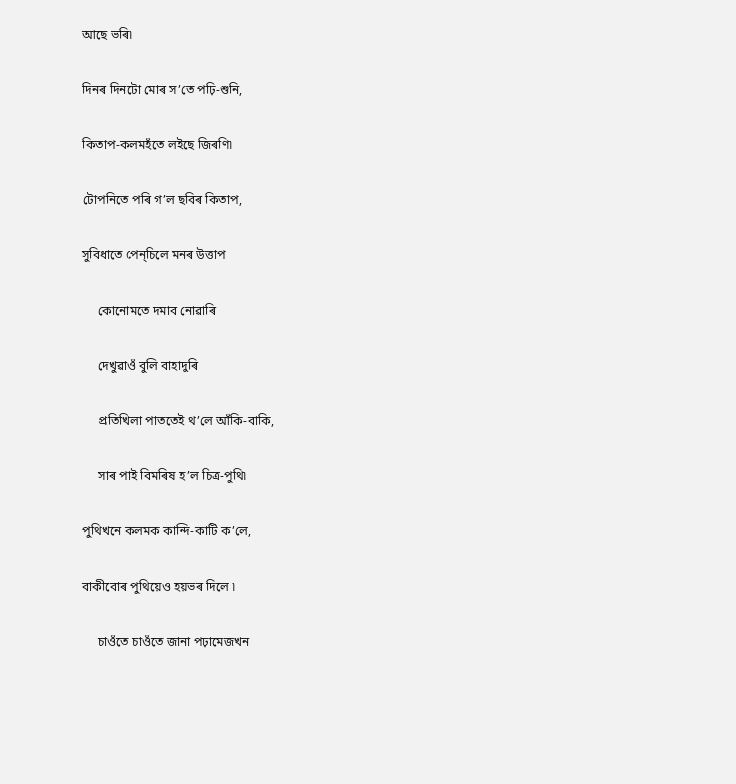আছে ভৰি৷

দিনৰ দিনটো মোৰ স’তে পঢ়ি-শুনি,

কিতাপ-কলমহঁতে লইছে জিৰণি৷

টোপনিতে পৰি গ’ল ছবিৰ কিতাপ,

সুবিধাতে পেন্‌চিলে‍ মনৰ উত্তাপ

     কোনোমতে দমাব নোৱাৰি

     দেখুৱাওঁ বুলি বাহাদুৰি

     প্ৰতিখিলা পাততেই থ’লে আঁকি-বাকি,

     সাৰ পাই বিমৰিষ হ’ল চিত্ৰ-পুথি৷

পুথিখনে কলমক কান্দি-কাটি ক’লে,

বাকীবোৰ পুথিয়েও হয়ভৰ দিলে ৷

     চাওঁতে চাওঁতে জানা পঢ়ামেজখন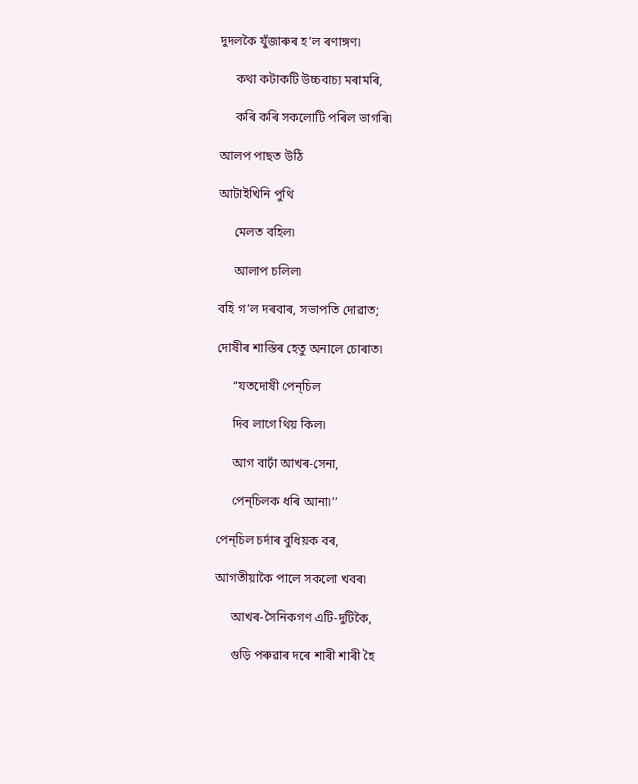দুদলকৈ যুঁজাৰুৰ হ’ল ৰণাঙ্গণ৷

     কথা কটাকটি উচ্চবাচ্য মৰামৰি,

     কৰি কৰি সকলোটি পৰিল ভাগৰি৷

আলপ পাছত উঠি

আটাইখিনি পুথি

     মেলত বহিল৷

     আলাপ চলিল৷

বহি গ’ল দৰবাৰ, সভাপতি দোৱাত;

দোষীৰ শাস্তিৰ হেতু অনালে চোৰাত৷

     ‘‘যতদোষী পেন্‌চি‍ল

     দিব লাগে থিয় কিল৷

     আগ বাঢ়াঁ আখৰ-সেনা,

     পেন্‌চি‍লক ধৰি আনা৷’’

পেন্‌চি‍ল চৰ্দাৰ বুধিয়ক বৰ,

আগতীয়াকৈ পালে সকলো খবৰ৷

     আখৰ-সৈনিকগণ এটি-দুটিকৈ,

     গুড়ি‍ পৰুৱাৰ দৰে শাৰী শাৰী হৈ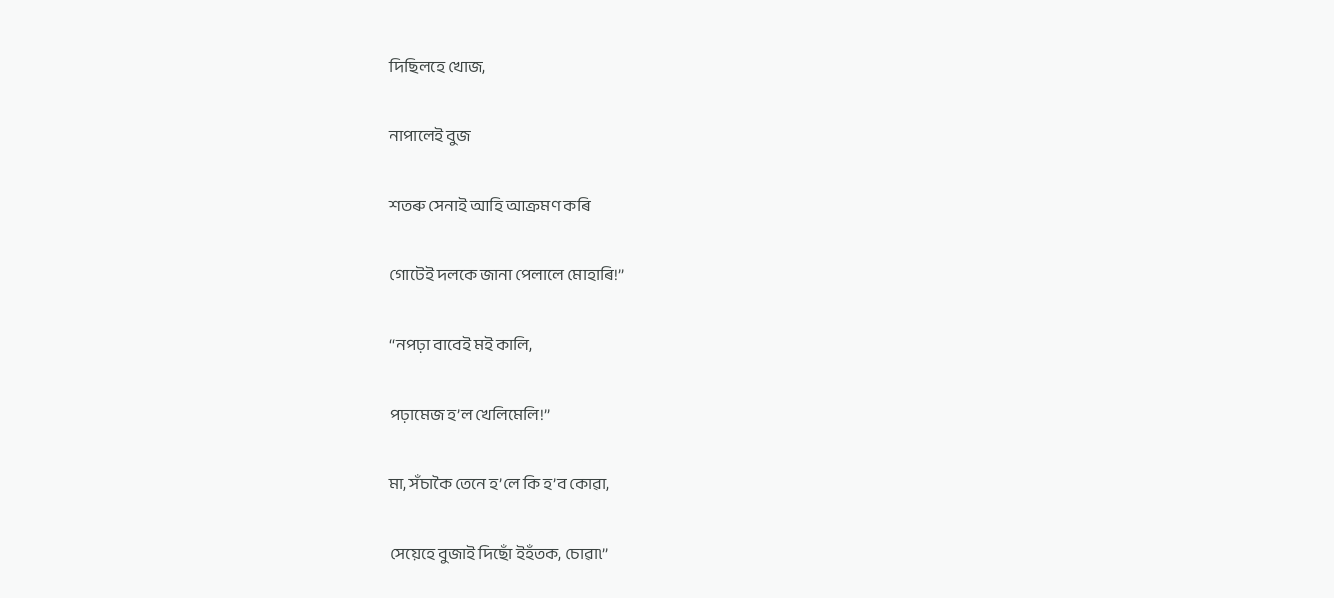দিছিলহে খোজ,

নাপালেই বুজ

শতৰু সেনাই আহি আক্ৰমণ কৰি

গোটেই দলকে জানা পেলালে মোহাৰি!’’

‘‘নপঢ়া বাবেই মই কালি,

পঢ়ামেজ হ’ল খেলিমেলি!’’

মা, সঁচাকৈ তেনে হ’লে কি হ’ব কোৱা,

সেয়েহে বুজাই দিছোঁ ইহঁতক, চোৱা৷’’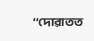‘‘দোৱাতত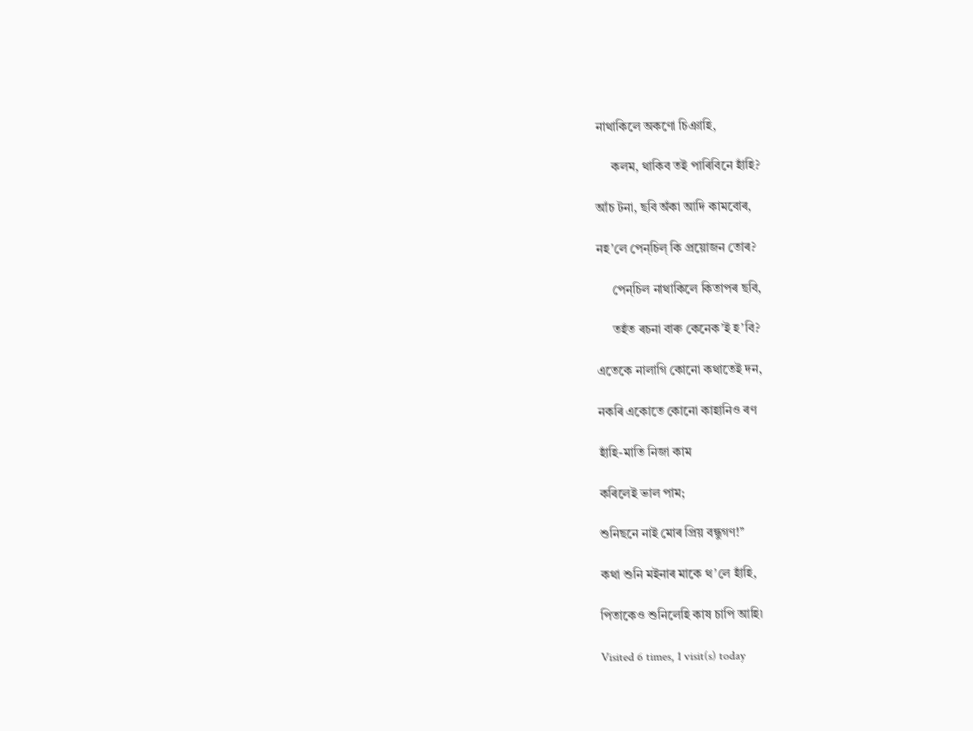নাথাকিলে অকণো চিঞাহি,

     কলম, থাকিব তই পাৰিবিনে হাঁহি?

আঁচ টনা, ছবি অঁকা আদি কামবোৰ,

নহ’লে পেন্‌চি‍ল্ কি প্ৰয়োজন তোৰ?

     পেন্‌চি‍ল নাথাকিলে কিতাপৰ ছবি,

     তহঁত ৰচনা বাৰু কেনেক’ই হ’বি?

এতেকে নালাগি কোনো কথাতেই দন,

নকৰি একোতে কোনো কাহানিও ৰণ

হাঁহি-মাতি নিজা কাম

কৰিলেই ভাল পাম;

শুনিছনে নাই মোৰ প্ৰিয় বন্ধুগণ!’’

কথা শুনি মইনাৰ মাকে থ’লে হাঁহি,

পিতাকেও শুনিলেহি কাষ চাপি আহি৷

Visited 6 times, 1 visit(s) today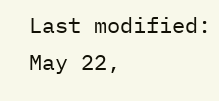Last modified: May 22,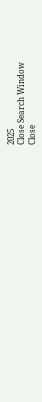2025
Close Search Window
Close